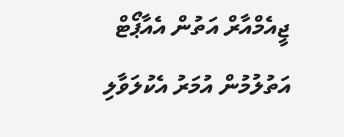ޖީއެމްއާރް އަތުން އެއާޕޯޓް އަތުލުމުން އުމަރު އެކުލަވާލި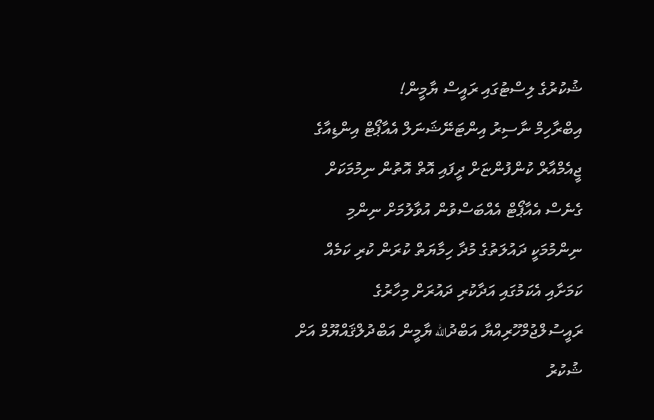ޝުކުރުގެ ލިސްޓުގައި ރައީސް ޔާމީން!
އިބްރާހިމް ނާސިރު އިންޓަނޭޝަނަލް އެއާޕޯޓް އިންޑިއާގެ ޖީއެމްއާރް ކުންފުންޏަށް ދީފައި އޮތް އޮތުން ނިމުމަކަށް ގެނެސް އެއާޕޯޓް އެއްބަސްވުން އުވާލުމަށް ނިންމި ނިންމުމަކީ ދައުލަތުގެ މުދާ ހިމާޔަތް ކުރަން ކުރި ކަމެއް ކަމަށާއި އެކަމުގައި އަދާކުރި ދައުރަށް މިހާރުގެ ރައީސުލްޖުމްހޫރިއްޔާ އަބްދުالله ޔާމީން އަބްދުލްޤައްޔޫމް އަށް ޝުކުރު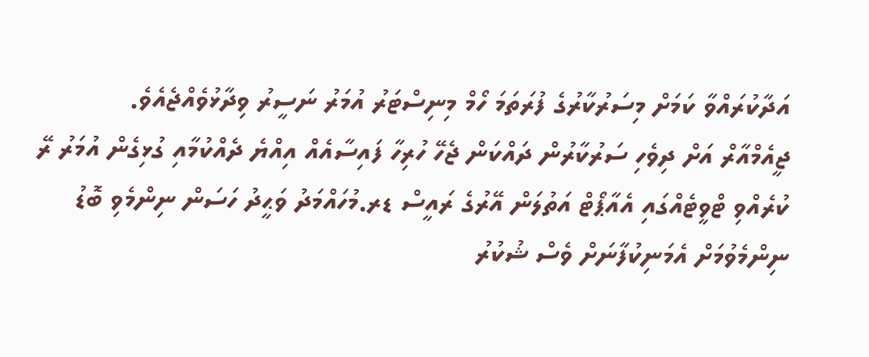އަދާކުރައްވާ ކަމަށް މިސަރުކާރުގެ ފުރަތަމަ ހޯމް މިނިސްޓަރު އުމަރު ނަސީރު ވިދާޅުވެއްޖެއެވެ.
ޖީއެމްއާރް އަށް ދިވެހި ސަރުކާރުން ދައްކަން ޖެހޭ ހުރިހާ ފައިސާއެއް އިއްޔެ ދެއްކުމާއި ގުޅިގެން އުމަރު ރޭ ކުރެއްވި ޓްވީޓެއްގައި އެއާޕޯޓް އަތުލަން އޭރުގެ ރައީސް ޑރ.މުހައްމަދު ވަޙީދު ހަސަން ނިންމެވި ބޮޑު ނިންމެވުމަށް އެމަނިކުފާނަށް ވެސް ޝުކުރު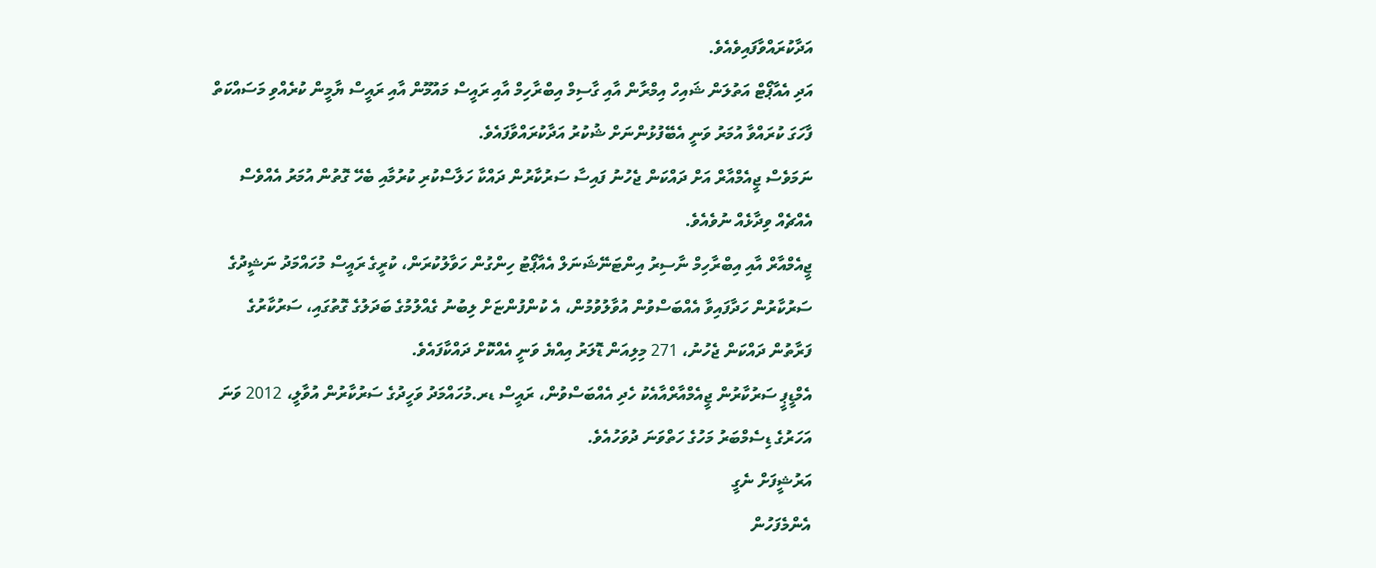އަދާކުރައްވާފައިވެއެވެ.
އަދި އެއާޕޯޓް އަތުލަން ޝައިހް އިމްރާން އާއި ގާސިމް އިބްރާހިމް އާއި ރައީސް މައުމޫން އާއި ރައީސް ޔާމީން ކުރެއްވި މަސައްކަތް ފާހަގަ ކުރައްވާ އުމަރު ވަނީ އެބޭފުޅުންނަށް ޝުކުރު އަދާކުރައްވާފައެވެ.
ނަމަވެސް ޖީއެމްއާރް އަށް ދައްކަން ޖެހުނު ފައިސާ ސަރުކާރުން ދައްކާ ހަލާސްކުރި ކުރުމާއި ބެހޭ ގޮތުން އުމަރު އެއްވެސް އެއްޗެއް ވިދާޅެއް ނުވެއެވެ.
ޖީއެމްއާރް އާއި އިބްރާހިމް ނާސިރު އިންޓަނޭޝަނަލް އެއާޕޯޓު ހިންގުން ހަވާލުކުރަން، ކުރީގެ ރައީސް މުހައްމަދު ނަޝީދުގެ ސަރުކާރުން ހަދާފައިވާ އެއްބަސްވުން އުވާލުވުމުން، އެ ކުންފުންޏަށް ލިބުނު ގެއްލުމުގެ ބަދަލުގެ ގޮތުގައި، ސަރުކާރުގެ ފަރާތުން ދައްކަން ޖެހުނު، 271 މިލިއަން ޑޮލަރު އިއްޔެ ވަނީ އެއްކޮށް ދައްކާފައެވެ.
އެމްޑީޕީ ސަރުކާރުން ޖީއެމްއާރްއާއެކު ހެދި އެއްބަސްވުން، ރައީސް ޑރ.މުހައްމަދު ވަހީދުގެ ސަރުކާރުން އުވާލީ، 2012 ވަނަ އަހަރުގެ ޑިސެމްބަރު މަހުގެ ހަތްވަނަ ދުވަހުއެވެ.
އަރުޝީފަށް ނެގީ
އެންމެފަހުން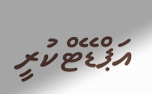އަޕްޑޭޓްކުރީ